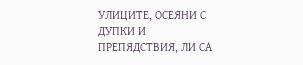УЛИЦИТЕ, ОСЕЯНИ С ДУПКИ И ПРЕПЯДСТВИЯ, ЛИ СА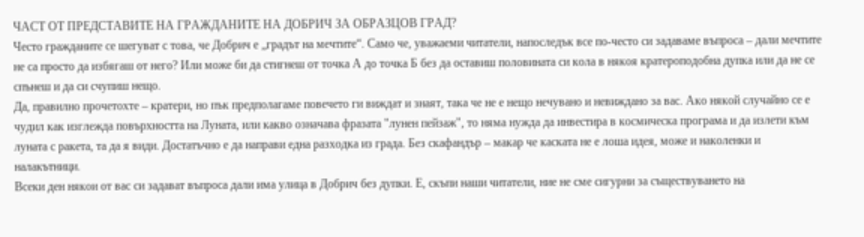ЧАСТ ОТ ПРЕДСТАВИТЕ НА ГРАЖДАНИТЕ НА ДОБРИЧ ЗА ОБРАЗЦОВ ГРАД?
Често гражданите се шегуват с това, че Добрич е „градът на мечтите“. Само че, уважаеми читатели, напоследък все по-често си задаваме въпроса – дали мечтите не са просто да избягаш от него? Или може би да стигнеш от точка А до точка Б без да оставиш половината си кола в някоя кратероподобна дупка или да не се спънеш и да си счупиш нещо.
Да, правилно прочетохте – кратери, но пък предполагаме повечето ги виждат и знаят, така че не е нещо нечувано и невиждано за вас. Ако някой случайно се е чудил как изглежда повърхността на Луната, или какво означава фразата "лунен пейзаж", то няма нужда да инвестира в космическа програма и да излети към луната с ракета, та да я види. Достатъчно е да направи една разходка из града. Без скафандър – макар че каската не е лоша идея, може и наколенки и налакътници.
Всеки ден някои от вас си задават въпроса дали има улица в Добрич без дупки. Е, скъпи наши читатели, ние не сме сигурни за съществуването на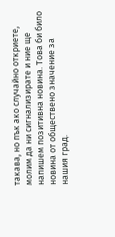такава, но пък ако случайно откриете, молим да ни сигнализирате и ние ще напишем позитивна новина. Това би било новина от обществено значение за нашия град.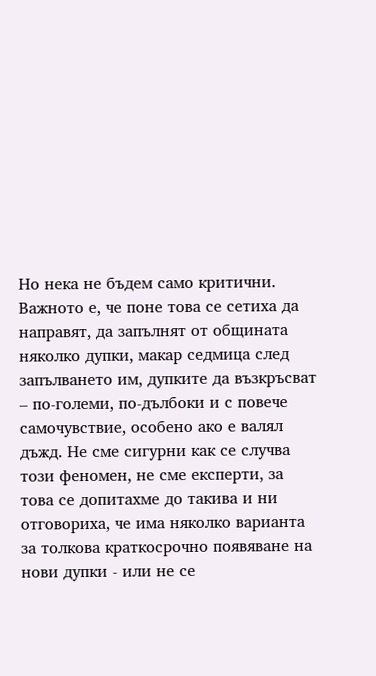Но нека не бъдем само критични. Важното е, че поне това се сетиха да направят, да запълнят от общината няколко дупки, макар седмица след запълването им, дупките да възкръсват – по-големи, по-дълбоки и с повече самочувствие, особено ако е валял дъжд. Не сме сигурни как се случва този феномен, не сме експерти, за това се допитахме до такива и ни отговориха, че има няколко варианта за толкова краткосрочно появяване на нови дупки - или не се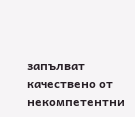запълват качествено от некомпетентни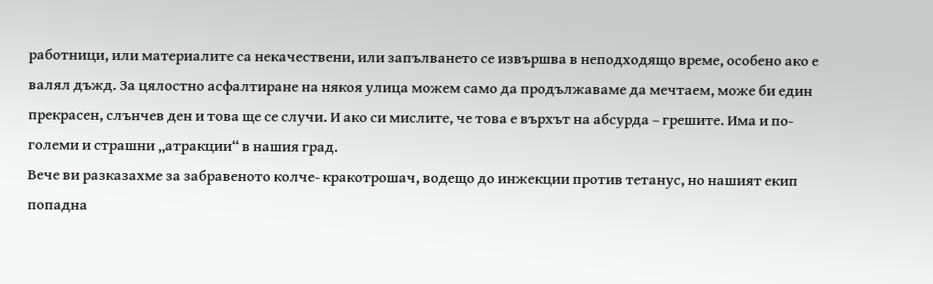работници, или материалите са некачествени, или запълването се извършва в неподходящо време, особено ако е валял дъжд. За цялостно асфалтиране на някоя улица можем само да продължаваме да мечтаем, може би един прекрасен, слънчев ден и това ще се случи. И ако си мислите, че това е върхът на абсурда – грешите. Има и по- големи и страшни „атракции“ в нашия град.
Вече ви разказахме за забравеното колче- кракотрошач, водещо до инжекции против тетанус, но нашият екип попадна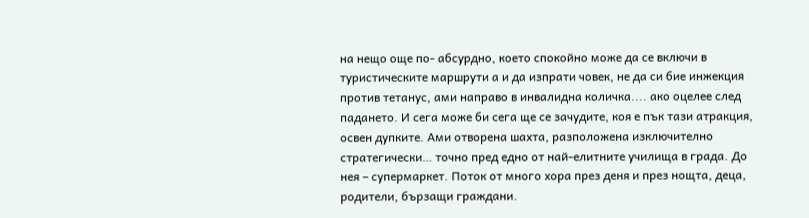на нещо още по- абсурдно, което спокойно може да се включи в туристическите маршрути а и да изпрати човек, не да си бие инжекция против тетанус, ами направо в инвалидна количка.... ако оцелее след падането. И сега може би сега ще се зачудите, коя е пък тази атракция, освен дупките. Ами отворена шахта, разположена изключително стратегически… точно пред едно от най-елитните училища в града. До нея – супермаркет. Поток от много хора през деня и през нощта, деца, родители, бързащи граждани.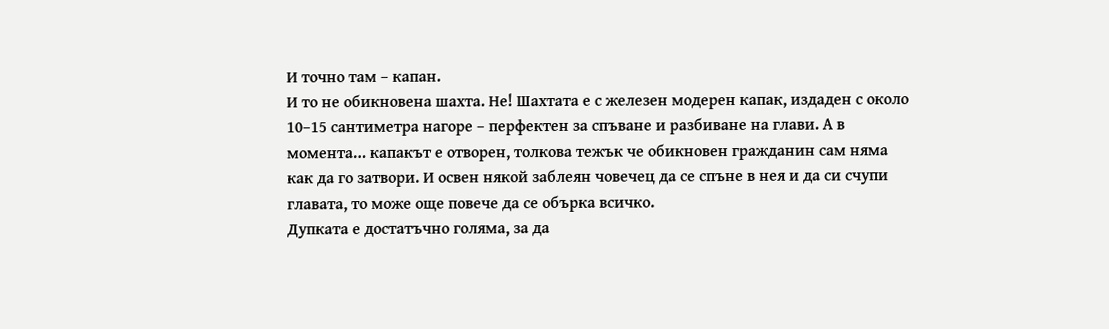И точно там – капан.
И то не обикновена шахта. Не! Шахтата е с железен модерен капак, издаден с около 10–15 сантиметра нагоре – перфектен за спъване и разбиване на глави. А в момента… капакът е отворен, толкова тежък че обикновен гражданин сам няма как да го затвори. И освен някой заблеян човечец да се спъне в нея и да си счупи главата, то може още повече да се обърка всичко.
Дупката е достатъчно голяма, за да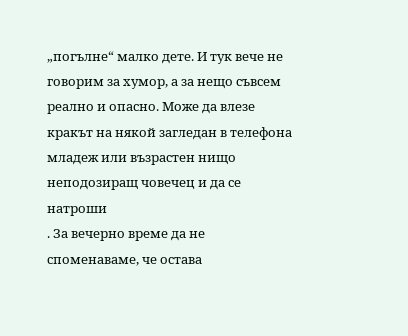„погълне“ малко дете. И тук вече не говорим за хумор, а за нещо съвсем реално и опасно. Може да влезе кракът на някой загледан в телефона младеж или възрастен нищо неподозиращ човечец и да се натроши
. За вечерно време да не споменаваме, че остава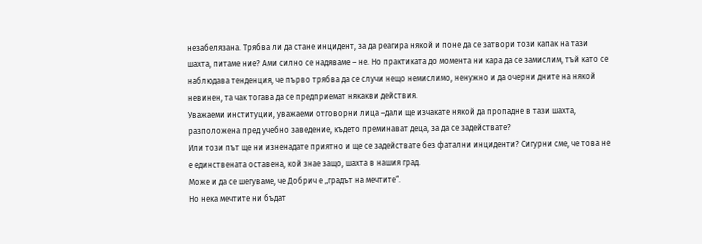незабелязана. Трябва ли да стане инцидент, за да реагира някой и поне да се затвори този капак на тази шахта, питаме ние? Ами силно се надяваме – не. Но практиката до момента ни кара да се замислим, тъй като се наблюдава тенденция, че първо трябва да се случи нещо немислимо, ненужно и да очерни дните на някой невинен, та чак тогава да се предприемат някакви действия.
Уважаеми институции, уважаеми отговорни лица –дали ще изчакате някой да пропадне в тази шахта, разположена пред учебно заведение, където преминават деца, за да се задействате?
Или този път ще ни изненадате приятно и ще се задействате без фатални инциденти? Сигурни сме, че това не е единствената оставена, кой знае защо, шахта в нашия град.
Може и да се шегуваме, че Добрич е „градът на мечтите“.
Но нека мечтите ни бъдат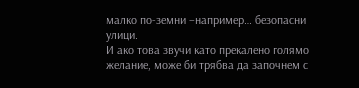малко по-земни –например… безопасни улици.
И ако това звучи като прекалено голямо желание, може би трябва да започнем с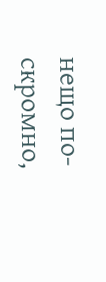нещо по-скромно,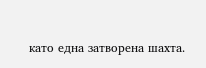като една затворена шахта.